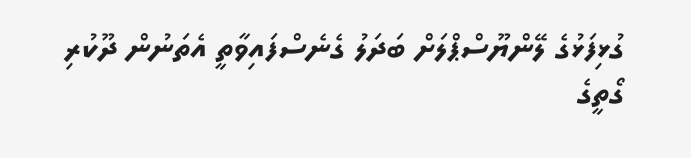ގުޅިފަޅުގެ ލޭންޔޫސްޕްލަށް ބަދަލު ގެނެސްފައިވާތީ އެތަނުން ދޫކުރި ގޯތީގެ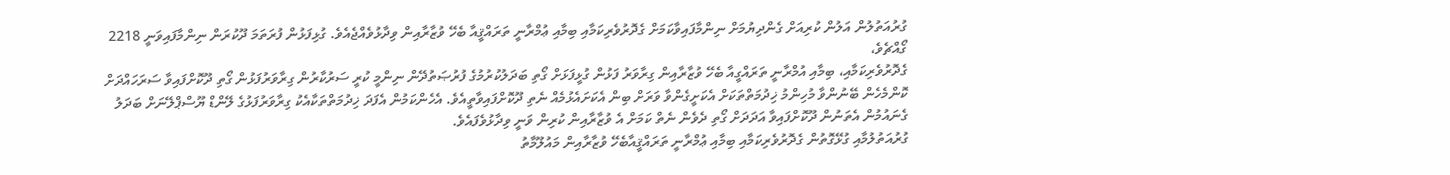ގުރުއަތުލުން އަލުން ކުރިއަށް ގެންދިޔުމަށް ނިންމާފައިވާކަމަށް ގެދޮރުވެރިކަމާއި ބިމާއި ޢުމްރާނީ ތަރައްޤީއާ ބެހޭ ވުޒާރާއިން ވިދާޅުވެއްޖެއެވެ. ގުޅިފަޅުން ފުރަތަމަ ދޫކުރަން ނިންމާފައިވަނީ 2218 ގޯއްޗެވެ،
ގެދޮރުވެރިކަމާއި، ބިމާއި އުމްރާނީ ތަރައްގީއާ ބެހޭ ވުޒާރާއިން ގިރާވަރު ފަޅުން ގުޅީފަޅަށް ގޯތި ބަދަލުކުރުމުގެ ފުރުޞަތުދޭން ނިންމީ ކުރީ ސަރުކާރުން ގިރާވަރުފަޅުން ގޯތި ދޫކޮށްފައިވާ ސަރަހައްދަށް ކޮންމެހެން ބޭނުންވާ މުހިންމު ޚިދުމަތްތަކަށް އެކަށީގެންވާ ވަރަށް ބިން އެކަށައެޅުމެއް ނެތި ދޫކޮށްފައިވާތީއެވެ. އެހެންކަމުން އެފަދަ ޚިދުމަތްތަކާއެކު ގިރާވަރުފަޅުގެ ލޭންޑް ޔޫސްޕްލޭނަށް ބަދަލު ގެނައުމުން އެތަނުން ދޫކޮށްފައިވާ އަދަދަށް ގޯތި ދެވެން ނެތް ކަމަށް އެ ވުޒާރާއިން ކުރިން ވަނީ ވިދާޅުވެފައެވެ.
ގުރުއަތުލުމާއި ގުޅޭގޮތުން ގެދޮރުވެރިކަމާއި ބިމާއި ޢުމްރާނީ ތަރައްޤީއާބެހޭ ވުޒާރާއިން މައުލޫމާތު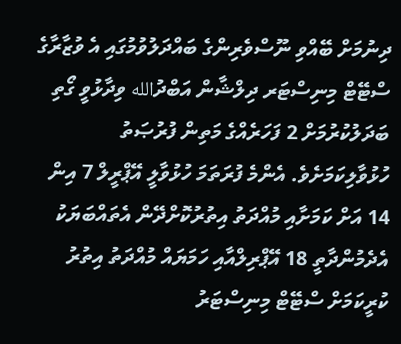ދިނުމަށް ބޭއްވި ނޫސްވެރިންގެ ބައްދަލުވުމުގައި އެ ވުޒާރާގެ ސްޓޭޓް މިނިސްޓަރ ދިލްޝާން އަބްދުالله ވިދާޅުވީ ގޯތި ބަދަލުކުރުމަށް 2 ފަހަރެއްގެ މަތިން ފުރުޞަތު ހުޅުވާލިކަމަށެވެ. އެންމެ ފުރަތަމަ ހުޅުވާލީ އޭޕްރީލް 7 އިން 14 އަށް ކަމަށާއި މުއްދަތު އިތުރުކޮށްދޭން އެތައްބަޔަކު އެދެމުންދާތީ 18 އޭޕްރިލްއާއި ހަމަޔައް މުއްދަތު އިތުރު ކުރީކަމަށް ސްޓޭޓް މިނިސްޓަރު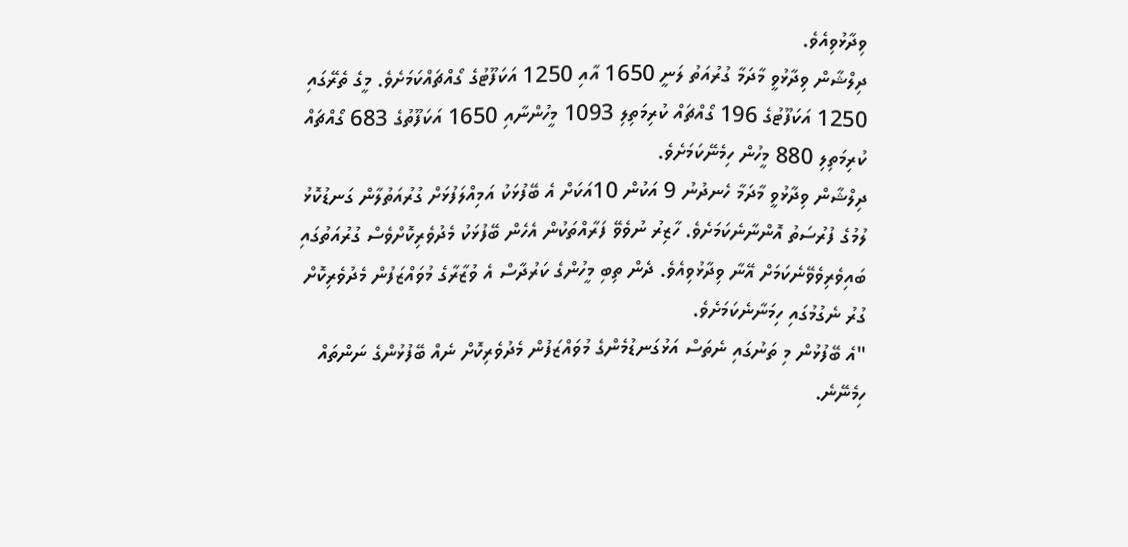ވިދާޅުވިއެވެ.
ދިލްޝާން ވިދާޅުވީ މާދަމާ ގުރުއަތު ލަނީ 1650 އާއި 1250 އަކަފޫޓުގެ ގޯއްޗައްކަމަށެވެ. މީގެ ތެރޭގައި 1250 އަކަފޫޓުގެ 196 ގޯއްޗައް ކުރިމަތިލި 1093 މީހުންނާއި 1650 އަކަފޫތުގެ 683 ގޯއްޗައް ކުރިމަތިލި 880 މީހުން ހިމެނޭކަމަށެވެ.
ދިލްޝާން ވިދާޅުވީ މާދަމާ ހެނދުނު 9 އަކުން 10އަކަށް އެ ބޭފުޅަކު އަމިއްލަފުޅަށް ގުރުއަތުލާން ގަނޑުކޮޅު ލުމުގެ ފުރުސަތު އޮންނާނެކަމަށެވެ. ހާޒިރު ނުވެވޭ ފަރާއްތަކުން އެހެން ބޭފުޅަކު މެދުވެރިކޮށްވެސް ގުރުއަތުގައި ބައިވެރިވެވޭނެކަމަށް އޭނާ ވިދާޅުވިއެވެ. ދެން ތިބި މީހުންގެ ކަރުދާސް އެ ވުޒާރާގެ މުވައްޒަފުން މެދުވެރިކޮށް ގުރު ނެގުމުގައި ހިމަނާނެކަމަށެވެ.
"އެ ބޭފުޅުން މި ތަނުގައި ނެތަސް އަޅުގަނޑުމެންގެ މުވައްޒަފުން މެދުވެރިކޮށް ނެއް ބޭފުޅުންގެ ނަންތައް ހިމެނޭނެ.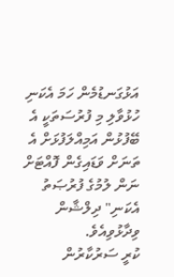އަޅުގަނޑުމެން ހަމަ އެކަނި ހުޅުވާލި މި ފުރުސަތަކީ އެ ބޭފުޅުން އަމިއްލަފުޅަށް އެ ތަނަށް ވަޑައިގެން ފޮއްޓަށް ނަން ލުމުގެ ފުރުޞަތު އެކަނި" ދިލްޝާން ވިދާޅުވިއެވެ.
ކުރީ ސަރުކާރުން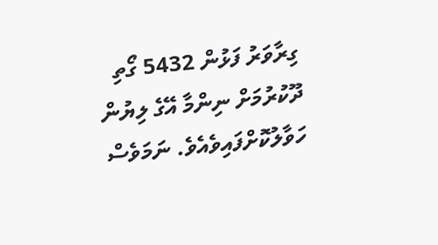ގިރާވަރު ފަޅުން 5432 ގޯތި ދޫކުރުމަށް ނިންމާ އޭގެ ލިޔުން ހަވާލުކޮށްފައިވެއެވެ. ނަމަވެސް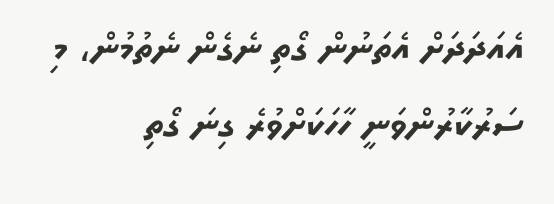އެއަދަދަށް އެތަނުން ގޯތި ނެގެން ނެތުމުން، މި ސަރުކާރުންވަނީ ހާހަކަށްވުރެ ގިނަ ގޯތި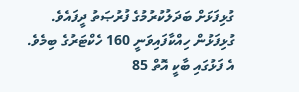ގުޅިފަޅަށް ބަދަލުކުރުމުގެ ފުރުޞަތު ދީފައެވެ.
ގުޅިފަޅުން ހިއްކާފައިވަނީ 160 ހެކްޓަރުގެ ބިމެވެ. އެ ފަޅުގައި ބާކީ އޮތް 85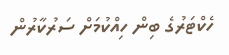ހެކްޓަރުގެ ބިން ހިއްކުމަށް ސަރުކާރުން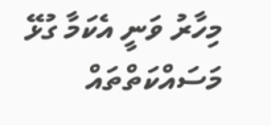މިހާރު ވަނީ އެކަމާ ގުޅޭ މަސައްކަތްތައް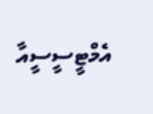އެމްޓީސީސީއާ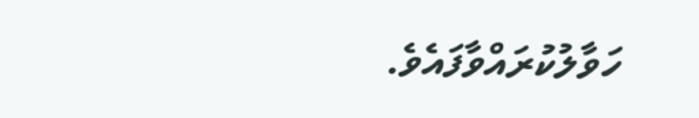ހަވާލުކުރައްވާފައެވެ.